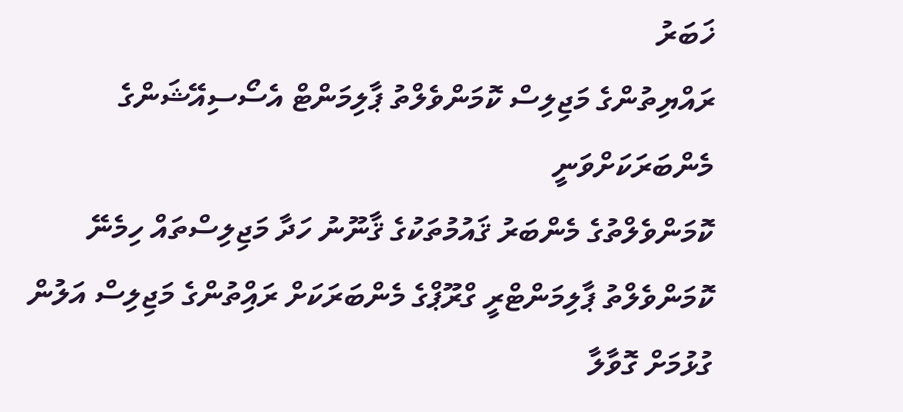ޚަބަރު
ރައްޔިތުންގެ މަޖިލިސް ކޮމަންވެލްތު ޕާލިމަންޓް އެސޯސިއޭޝަންގެ މެންބަރަކަށްވަނީ
ކޮމަންވެލްތުގެ މެންބަރު ޤައުމުތަކުގެ ޤާނޫނު ހަދާ މަޖިލިސްތައް ހިމެނޭ ކޮމަންވެލްތު ޕާލިމަންޓްރީ ގްރޫޕްގެ މެންބަރަކަށް ރައްިތުންގެ މަޖިލިސް އަލުން ގުޅުމަށް ގޮވާލާ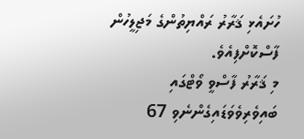ހުށައެޅި ޤަރާރު ރައްޔިތުންގެ މަޖިލީހުން ފާސްކޮށްފިއެވެ.
މި ޤަރާރު ފާސްވީ ވޯޓްގައި ބައިވެރިވެވަޑައިގެންނެވި 67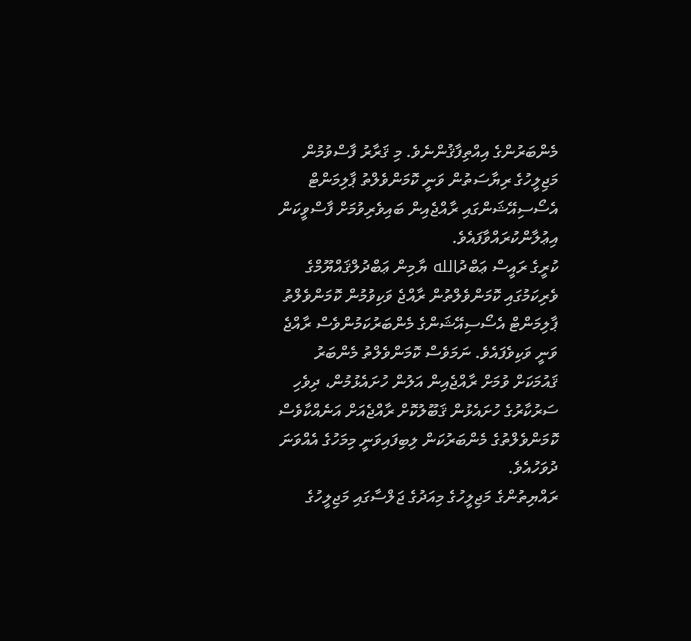މެންބަރުންގެ އިއްތިފާޤުންނެވެ. މި ޤަރާރު ފާސްވުމުން މަޖިލީހުގެ ރިޔާސަތުން ވަނީ ކޮމަންވެލްތު ޕާލިމަންޓް އެސޯސިއޭޝަންގައި ރާއްޖެއިން ބައިވެރިވުމަށް ފާސްވީކަން އިޢުލާންކުރައްވާފައެވެ.
ކުރީގެ ރައީސް ޢަބްދުالله ޔާމިން ޢަބްދުލްޤައްޔޫމްގެ ވެރިކަމުގައި ކޮމަންވެލްތުން ރާއްޖެ ވަކިވުމުން ކޮމަންވެލްތު ޕާލިމަންޓް އެސޯސިއޭޝަންގެ މެންބަރުކަމުންވެސް ރާއްޖެ ވަނީ ވަކިވެފައެވެ. ނަމަވެސް ކޮމަންވެލްތު މެންބަރު ޤައުމަކަށް ވުމަށް ރާއްޖެއިން އަލުން ހުށައެޅުމުން، ދިވެހި ސަރުކާރުގެ ހުށައެޅުން ޤަބޫލުކޮށް ރާއްޖެއަށް އަނެއްކާވެސް ކޮމަންވެލްތުގެ މެންބަރުކަން ލިބިފައިވަނީ މިމަހުގެ އެއްވަނަ ދުވަހުއެވެ.
ރައްޔިތުންގެ މަޖިލީހުގެ މިއަދުގެ ޖަލްސާގައި މަޖިލީހުގެ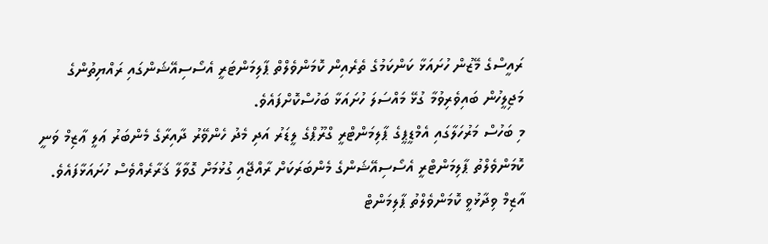ރައީސްގެ މޭޒުން ހުށައަޅާ ކަންކަމުގެ ތެރެއިން ކޮމަންވެލްތް ޕާލިމަންޓަރީ އެސޯސިއޭޝަންގައި ރައްޔިތުންގެ މަޖިލީހުން ބައިވެރިވުމާ ގުޅޭ މައްސަލަ ހުށައަޅާ ބަހުސްކޮށްފައެވެ.
މި ބަހުސް މަރުހަލާގައި އެމްޑީޕީގެ ޕާލިމަންޓްރީ ގްރޫޕްގެ ލީޑަރު އަދި މެދު ހެންވޭރު ދާއިރާގެ މެންބަރު ޢަލީ ޢާޒިމް ވަނީ ކޮމަންވެލްތު ޕާލިމަންޓްރީ އެސޯސިއޭޝަންގެ މެންބަރަކަށް ރާއްޖޭއި ގުޅުމަށް ގޮވާލާ ޤަރާރެއްވެސް ހުށައަޅާފައެވެ. އާޒިމް ވިދާޅުވީ ކޮމަންވެލްތު ޕާލިމަންޓް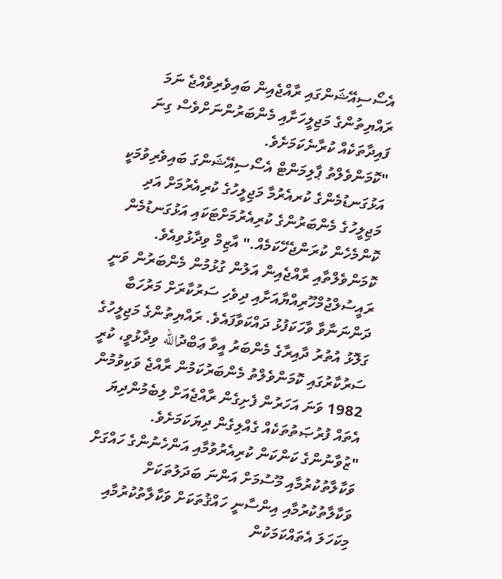އެސޯސިއޭޝަންގައި ރާއްޖެއިން ބައިވެރިވެއްޖެ ނަމަ ރައްޔިތުންގެ މަޖިލީހަށާއި މެންބަރުންނަށްވެސް ގިނަ ފައިދާތަކެއް ކުރާނެކަމަށެވެ.
"ކޮމަންވެލްތު ޕާލިމަންޓް އެސޯސިއޭޝަންގަ ބައިވެރިވުމަކީ އަޅުގަނޑުމެންގެ ކުރއެރުމާ މަޖިލީހުގެ ކުރިއެރުމަށް އަދި މަޖިލީހުގެ މެންބަރުންގެ ކުރިއެރުމަށްޓަކައި އަޅުގަނޑުމެން ކޮންމެހެން ކުރަންޖެހޭކަމެއް." އާޒިމް ވިދާޅުވިއެވެ.
ކޮމަންވެލްތާއި ރާއްޖެއިން އަލުން ގުޅުމުން މެންބަރުން ވަނީ ރައީސުލްޖުމްހޫރިއްޔާއަށާއި ދިވެހި ސަރުކާރަށް މަރުހަބާ ދަންނަނާވާ ވާހަކަފުޅު ދައްކަވާފައެވެ. ރައްޔިތުންގެ މަޖިލީހުގެ ގަލޮޅު އުތުރު ދާއިރާގެ މެންބަރު އީވާ ޢަބްދުالله ވިދާޅުވީ، ކުރީ ސަރުކާރުގައި ކޮމަންވެލްތު މެންބަރުކަމުން ރާއްޖެ ވަކިވުމުން 1982 ވަނަ އަހަރުން ފެށިގެން ރާއްޖެއަށް ލިބެމުންދިޔަ އެތައް ފުރުޞަތުތަކެއް ގެއްލިގެން ދިޔަކަމަށެވެ.
"ޒުވާނުންގެ ކަންކަން ކުރިއެރުވުމާއި އަންހެނުންގެ ހައްގަށް ވަކާލާތުކުރުމާއި މޫސުމަށް އަންނަ ބަދަލުތަކަށް ވަކާލާތުކުރުމާއި އިންސާނީ ހައްޤުތަކަށް ވަކާލާތުކުރުމާއި މިކަހަލަ އެތައްކަމަކުން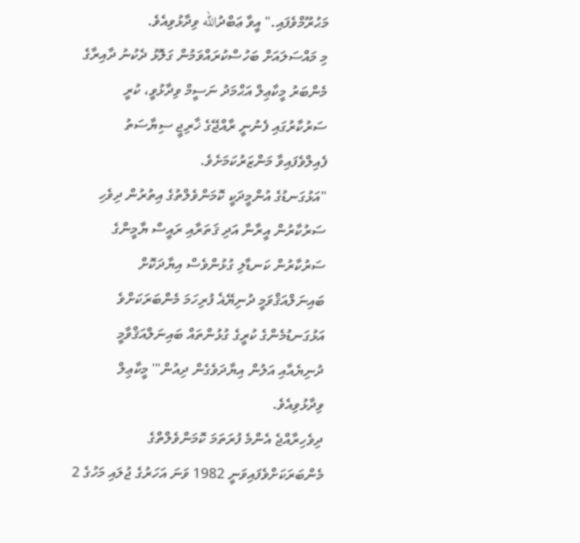މަޙުރޫމްވެފައި." އީވާ ޢަބްދުالله ވިދާޅުވިއެވެ.
މި މައްސަލައަށް ބަހުސްކުރައްވަމުން ގަލޮޅު ދެކުނު ދާއިރާގެ މެންބަރު މީކާޢިލް އަޙްމަދު ނަސީމް ވިދާޅުވީ، ކުރީ ސަރުކާރުގައި ފެނުނީ ރާއްޖޭގެ ޚާރިޖީ ސިޔާސަތު ފެއިލްވެފައިވާ މަންޒަރުކަމަށެވެ.
"އަޅުގަނޑުގެ އުންމީދަކީ ކޮމަންވެލްތުގެ އިތުރުން ދިވެހި ސަރުކާރުން އީރާނާ އަދި ޤަތަރާއި ރައީސް ޔާމީންގެ ސަރުކާރުން ކަނޑާލި ގުޅުންވެސް އިޔާދަކޮށް ބައިނަލްއަޤްވަމީ ދުނިޔޭޣެ ފުރިހަމަ މެންބަރަކަށްވެ އަޅުގަނޑުމެންގެ ކުރީގެ ގުޅުންތައް ބައިނަލްއަޤްވާމީ ދުނިޔެއާއި އަލުން އިޔާދަވެގެން ދިއުން"' މީކާޢިލް ވިދާޅުވިއެވެ.
ދިވެހިރާއްޖެ އެންމެ ފުރަތަމަ ކޮމަންވެލްތްގެ މެންބަރަކަށްވެފައިވަނީ 1982 ވަނަ އަހަރުގެ ޖުލައި މަހުގެ 2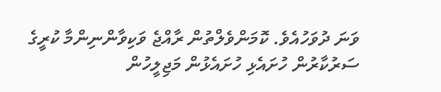ވަނަ ދުވަހުއެވެ. ކޮމަންވެލްތުން ރާއްޖެ ވަކިވާންނިންމާ ކުރީގެ ސަރުކާރުން ހުށައެޅި ހުށައެޅުން މަޖިލީހުން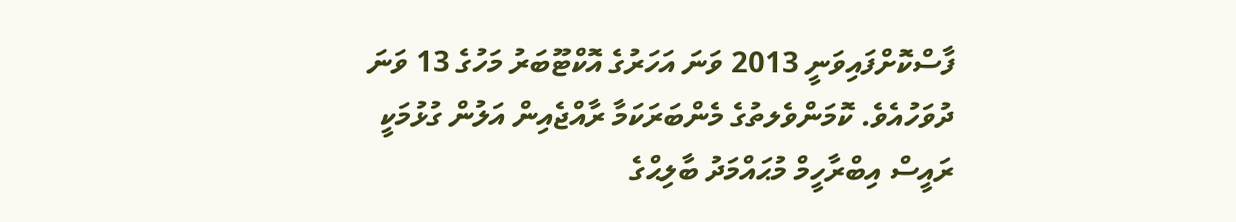ފާސްކޮށްފައިވަނީ 2013 ވަނަ އަހަރުގެ އޮކްޓޫބަރު މަހުގެ 13 ވަނަ ދުވަހުއެވެ. ކޮމަންވެލތުގެ މެންބަރަކަމާ ރާއްޖެއިން އަލުން ގުޅުމަކީ ރައީސް އިބްރާހީމް މުޙައްމަދު ބާލިޙްގެ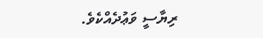ރިޔާސީ ވަޢުދެއްކެވެ.